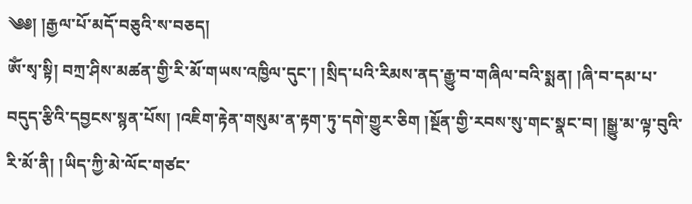༄༅། །རྒྱལ་པོ་མདོ་བཅུའི་ས་བཅད།
ཨོཾ་སྭ་སྟི། བཀྲ་ཤིས་མཚན་གྱི་རི་མོ་གཡས་འཁྱིལ་དུང་། །སྲིད་པའི་རིམས་ནད་རྒྱུ་བ་གཞིལ་བའི་སྨན། །ཞི་བ་དམ་པ་བདུད་རྩིའི་དབྱངས་སྙན་པོས། །འཇིག་རྟེན་གསུམ་ན་རྟག་ཏུ་དགེ་གྱུར་ཅིག །སྔོན་གྱི་རབས་སུ་གང་སྣང་བ། །སྒྱུ་མ་ལྟ་བུའི་རི་མོ་ནི། །ཡིད་ཀྱི་མེ་ལོང་གཙང་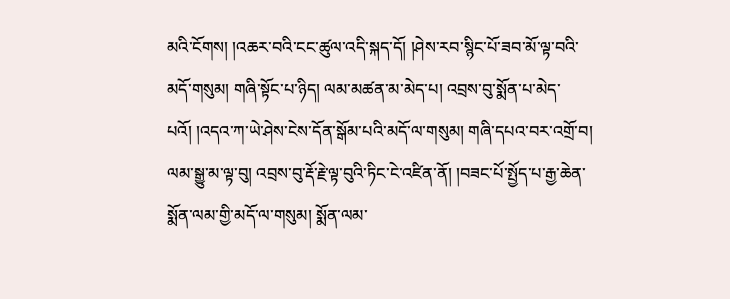མའི་ངོགས། །འཆར་བའི་ངང་ཚུལ་འདི་སྐད་དོ། །ཤེས་རབ་སྙིང་པོ་ཟབ་མོ་ལྟ་བའི་མདོ་གསུམ། གཞི་སྟོང་པ་ཉིད། ལམ་མཚན་མ་མེད་པ། འབྲས་བུ་སྨོན་པ་མེད་པའོ། །འདའ་ཀ་ཡེ་ཤེས་ངེས་དོན་སྒོམ་པའི་མདོ་ལ་གསུམ། གཞི་དཔའ་བར་འགྲོ་བ། ལམ་སྒྱུ་མ་ལྟ་བུ། འབྲས་བུ་རྡོ་རྗེ་ལྟ་བུའི་ཏིང་ངེ་འཛིན་ནོ། །བཟང་པོ་སྤྱོད་པ་རྒྱ་ཆེན་སྨོན་ལམ་གྱི་མདོ་ལ་གསུམ། སྨོན་ལམ་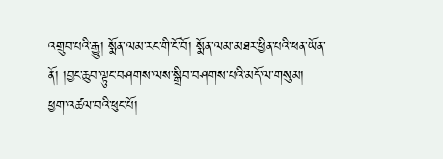འགྲུབ་པའི་རྒྱུ། སྨོན་ལམ་རང་གི་ངོ་བོ། སྨོན་ལམ་མཐར་ཕྱིན་པའི་ཕན་ཡོན་ནོ། །བྱང་ཆུབ་ལྟུང་བཤགས་ལས་སྒྲིབ་བཤགས་པའི་མདོ་ལ་གསུམ། ཕྱག་འཚལ་བའི་ཕུང་པོ།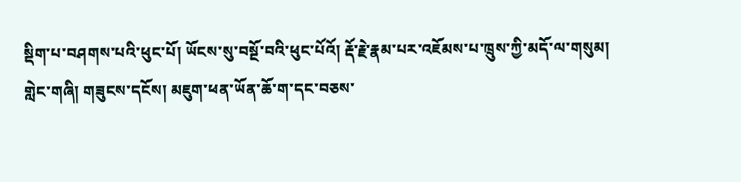སྡིག་པ་བཤགས་པའི་ཕུང་པོ། ཡོངས་སུ་བསྔོ་བའི་ཕུང་པོའོ། རྡོ་རྗེ་རྣམ་པར་འཇོམས་པ་ཁྲུས་ཀྱི་མདོ་ལ་གསུམ། གླེང་གཞི། གཟུངས་དངོས། མཇུག་ཕན་ཡོན་ཆོ་ག་དང་བཅས་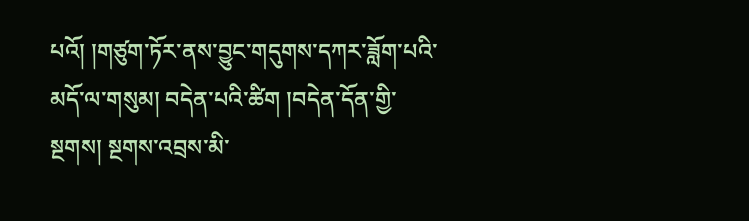པའོ། །གཙུག་ཏོར་ནས་བྱུང་གདུགས་དཀར་ཟློག་པའི་མདོ་ལ་གསུམ། བདེན་པའི་ཚིག །བདེན་དོན་གྱི་སྔགས། སྔགས་འབྲས་མི་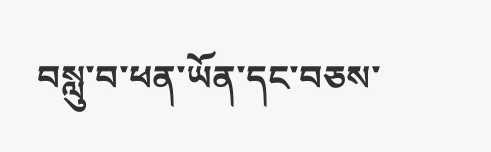བསླུ་བ་ཕན་ཡོན་དང་བཅས་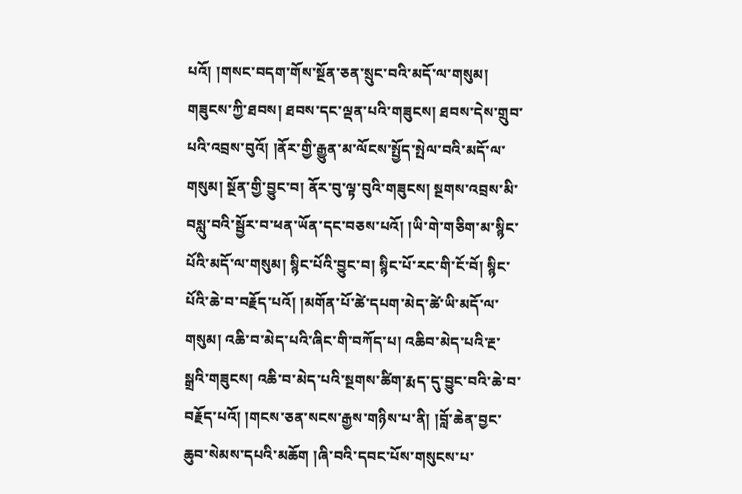པའོ། །གསང་བདག་གོས་སྔོན་ཅན་སྲུང་བའི་མདོ་ལ་གསུམ། གཟུངས་ཀྱི་ཐབས། ཐབས་དང་ལྡན་པའི་གཟུངས། ཐབས་དེས་གྲུབ་པའི་འབྲས་བུའོ། །ནོར་གྱི་རྒྱུན་མ་ལོངས་སྤྱོད་སྤེལ་བའི་མདོ་ལ་གསུམ། སྔོན་གྱི་བྱུང་བ། ནོར་བུ་ལྟ་བུའི་གཟུངས། སྔགས་འབྲས་མི་བསླུ་བའི་སྦྱོར་བ་ཕན་ཡོན་དང་བཅས་པའོ། །ཡི་གེ་གཅིག་མ་སྙིང་པོའི་མདོ་ལ་གསུམ། སྙིང་པོའི་བྱུང་བ། སྙིང་པོ་རང་གི་ངོ་བོ། སྙིང་པོའི་ཆེ་བ་བརྗོད་པའོ། །མགོན་པོ་ཚེ་དཔག་མེད་ཚེ་ཡི་མདོ་ལ་གསུམ། འཆི་བ་མེད་པའི་ཞིང་གི་བཀོད་པ། འཆིབ་མེད་པའི་རྔ་སྒྲའི་གཟུངས། འཆི་བ་མེད་པའི་སྔགས་ཚིག་རྨད་དུ་བྱུང་བའི་ཆེ་བ་བརྗོད་པའོ། །གངས་ཅན་སངས་རྒྱས་གཉིས་པ་ནི། །བློ་ཆེན་བྱང་ཆུབ་སེམས་དཔའི་མཆོག །ཞི་བའི་དབང་པོས་གསུངས་པ་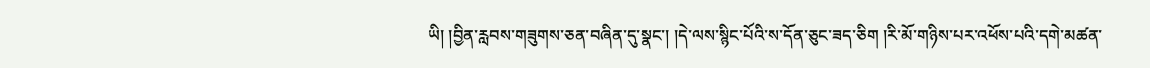ཡི། །བྱིན་རླབས་གཟུགས་ཅན་བཞིན་དུ་སྣང་། །དེ་ལས་སྙིང་པོའི་ས་དོན་ཅུང་ཟད་ཅིག །རི་མོ་གཉིས་པར་འཕོས་པའི་དགེ་མཚན་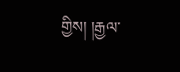གྱིས། །རྒྱལ་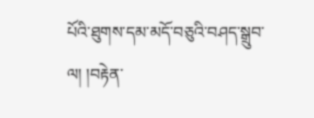པོའི་ཐུགས་དམ་མདོ་བཅུའི་བཤད་སྒྲུབ་ལ། །བརྟེན་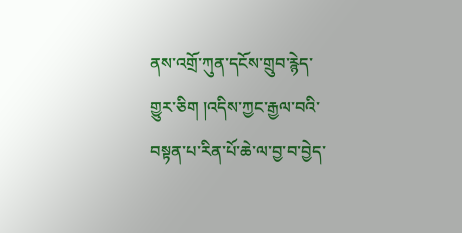ནས་འགྲོ་ཀུན་དངོས་གྲུབ་རྙེད་གྱུར་ཅིག །འདིས་ཀྱང་རྒྱལ་བའི་བསྟན་པ་རིན་པོ་ཆེ་ལ་བྱ་བ་བྱེད་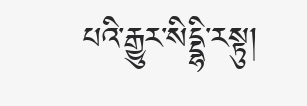པའི་རྒྱུར་སིདྡྷི་རསྟུ།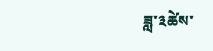ཟླ་༣ཚེས་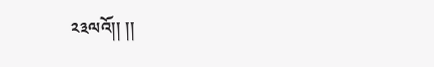༢༣ལའོ།། །།